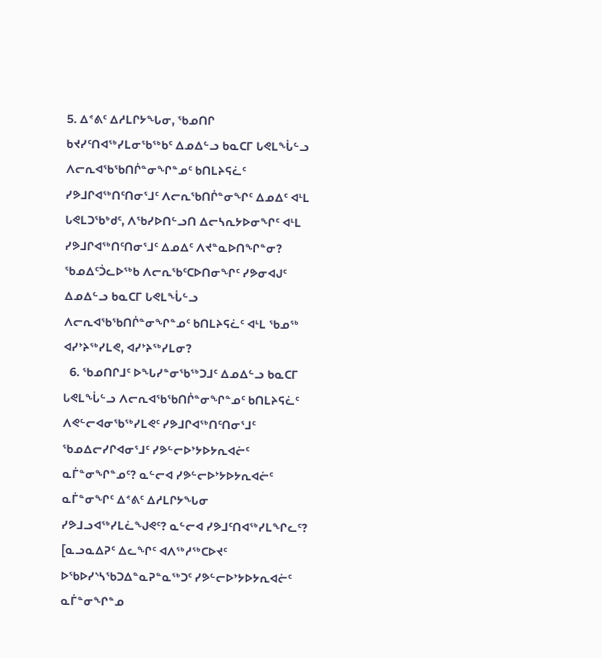5. ᐃᕝᕕᑦ ᐃᓱᒪᒋᔭᖓᓂ, ᖃᓄᑎᒋ ᑲᔪᓯᑦᑎᐊᖅᓯᒪᓂᖃᖅᑲᑦ ᐃᓄᐃᓪᓗ ᑲᓇᑕᒥ ᒐᕙᒪᖔᓪᓗ ᐱᓕᕆᐊᖃᖃᑎᒌᓐᓂᖏᓐᓄᑦ ᑲᑎᒪᔨᕋᓛᑦ ᓯᕗᒧᒋᐊᖅᑎᑦᑎᓂᕐᒧᑦ ᐱᓕᕆᖃᑎᒌᓐᓂᖏᑦ ᐃᓄᐃᑦ ᐊᒻᒪ ᒐᕙᒪᑐᖃᒃᑯᑦ, ᐱᖃᓯᐅᑎᓪᓗᑎ ᐃᓕᓴᕆᔭᐅᓂᖏᑦ ᐊᒻᒪ ᓯᕗᒧᒋᐊᖅᑎᑦᑎᓂᕐᒧᑦ ᐃᓄᐃᑦ ᐱᔪᓐᓇᐅᑎᖏᓐᓂ? ᖃᓄᐃᑦᑑᓚᐅᖅᑲ ᐱᓕᕆᖃᑦᑕᐅᑎᓂᖏᑦ ᓯᕗᓂᐊᒍᑦ ᐃᓄᐃᓪᓗ ᑲᓇᑕᒥ ᒐᕙᒪᖔᓪᓗ ᐱᓕᕆᐊᖃᖃᑎᒌᓐᓂᖏᓐᓄᑦ ᑲᑎᒪᔨᕋᓛᑦ ᐊᒻᒪ ᖃᓄᖅ ᐊᓯᔾᔨᖅᓯᒪᕙ, ᐊᓯᔾᔨᖅᓯᒪᓂ?
  6. ᖃᓄᑎᒋᒧᑦ ᐅᖓᓯᓐᓂᖃᖅᑐᒧᑦ ᐃᓄᐃᓪᓗ ᑲᓇᑕᒥ ᒐᕙᒪᖔᓪᓗ ᐱᓕᕆᐊᖃᖃᑎᒌᓐᓂᖏᓐᓄᑦ ᑲᑎᒪᔨᕋᓛᑦ ᐱᕙᓪᓕᐊᓂᖃᖅᓯᒪᕙᑦ ᓯᕗᒧᒋᐊᖅᑎᑦᑎᓂᕐᒧᑦ ᖃᓄᐃᓕᓯᒋᐊᓂᕐᒧᑦ ᓯᕗᓪᓕᐅᔾᔭᐅᔭᕆᐊᓖᑦ ᓇᒦᓐᓂᖏᓐᓄᑦ? ᓇᓪᓕᐊ ᓯᕗᓪᓕᐅᔾᔭᐅᔭᕆᐊᓖᑦ ᓇᒦᓐᓂᖏᑦ ᐃᕝᕕᑦ ᐃᓱᒪᒋᔭᖓᓂ ᓯᕗᒧᓗᐊᖅᓯᒪᓛᖑᕙᑦ? ᓇᓪᓕᐊ ᓯᕗᒧᑦᑎᐊᖅᓯᒪᖏᓚᑦ? [ᓇᓗᓇᐃᕈᑦ ᐃᓚᖏᑦ ᐊᐱᖅᓱᖅᑕᐅᔪᑦ ᐅᖃᐅᓯᔅᓴᖃᑐᐃᓐᓇᕈᓐᓇᖅᑐᑦ ᓯᕗᓪᓕᐅᔾᔭᐅᔭᕆᐊᓖᑦ ᓇᒦᓐᓂᖏᓐᓄ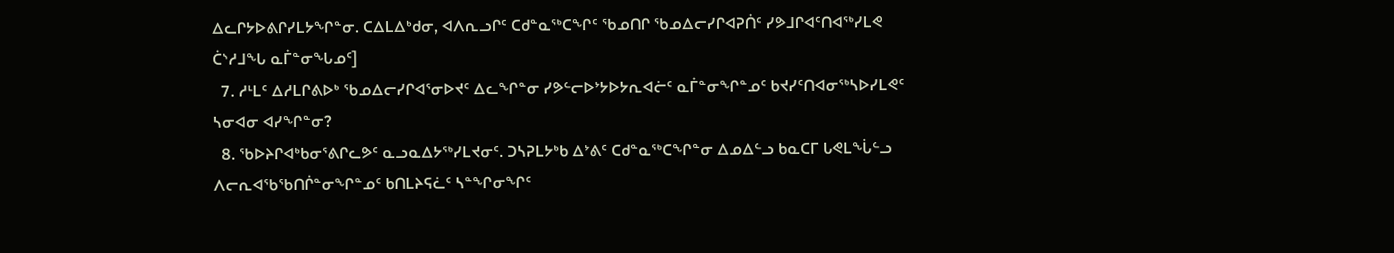ᐃᓚᒋᔭᐅᕕᒋᓯᒪᔭᖏᓐᓂ. ᑕᐃᒪᐃᒃᑯᓂ, ᐊᐱᕆᓗᒋᑦ ᑕᑯᓐᓇᖅᑕᖏᑦ ᖃᓄᑎᒋ ᖃᓄᐃᓕᓯᒋᐊᕈᑏᑦ ᓯᕗᒧᒋᐊᑦᑎᐊᖅᓯᒪᕙ ᑖᔅᓱᒧᖓ ᓇᒦᓐᓂᖓᓄᑦ]
  7. ᓱᒻᒪᑦ ᐃᓱᒪᒋᕕᐅᒃ ᖃᓄᐃᓕᓯᒋᐊᕐᓂᐅᔪᑦ ᐃᓚᖏᓐᓂ ᓯᕗᓪᓕᐅᔾᔭᐅᔭᕆᐊᓖᑦ ᓇᒦᓐᓂᖏᓐᓄᑦ ᑲᔪᓯᑦᑎᐊᓂᖅᓴᐅᓯᒪᕙᑦ ᓴᓂᐊᓂ ᐊᓯᖏᓐᓂ?
  8. ᖃᐅᔨᒋᐊᒃᑲᓂᕐᕕᒋᓚᕗᑦ ᓇᓗᓇᐃᔭᖅᓯᒪᔪᓂᑦ. ᑐᓴᕈᒪᔭᒃᑲ ᐃᔾᕕᑦ ᑕᑯᓐᓇᖅᑕᖏᓐᓂ ᐃᓄᐃᓪᓗ ᑲᓇᑕᒥ ᒐᕙᒪᖔᓪᓗ ᐱᓕᕆᐊᖃᖃᑎᒌᓐᓂᖏᓐᓄᑦ ᑲᑎᒪᔨᕋᓛᑦ ᓴᓐᖏᓂᖏᑦ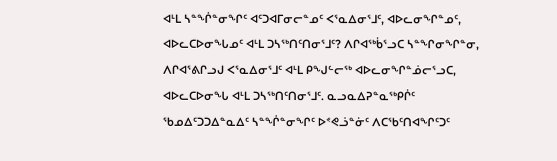ᐊᒻᒪ ᓴᓐᖐᓐᓂᖏᑦ ᐊᑦᑐᐊᒥᓂᓕᓐᓄᑦ ᐸᕐᓇᐃᓂᕐᒧᑦ, ᐊᐅᓚᓂᖏᓐᓄᑦ, ᐊᐅᓚᑕᐅᓂᖓᓄᑦ ᐊᒻᒪ ᑐᓴᖅᑎᑦᑎᓂᕐᒧᑦ? ᐱᒋᐊᖅᑳᕐᓗᑕ ᓴᓐᖏᓂᖏᓐᓂ, ᐱᒋᐊᕐᕕᒋᓗᒍ ᐸᕐᓇᐃᓂᕐᒧᑦ ᐊᒻᒪ ᑭᖑᓪᓕᖅ ᐊᐅᓚᓂᖏᓐᓅᓕᕐᓗᑕ, ᐊᐅᓚᑕᐅᓂᖓ ᐊᒻᒪ ᑐᓴᖅᑎᑦᑎᓂᕐᒧᑦ. ᓇᓗᓇᐃᕈᓐᓇᖅᑭᒌᑦ ᖃᓄᐃᑦᑐᑐᐃᓐᓇᐃᑦ ᓴᓐᖐᓐᓂᖏᑦ ᐅᕝᕙᓘᓐᓃᑦ ᐱᑕᖃᑦᑎᐊᖏᑦᑐᑦ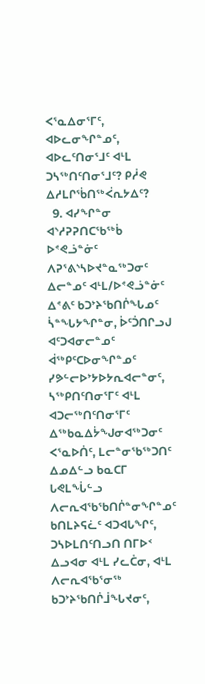ᐸᕐᓇᐃᓂᕐᒥᑦ, ᐊᐅᓚᓂᖏᓐᓄᑦ, ᐊᐅᓚᑦᑎᓂᕐᒧᑦ ᐊᒻᒪ ᑐᓴᖅᑎᑦᑎᓂᕐᒧᑦ? ᑭᓲᕙ ᐃᓱᒪᒋᖄᑎᖅᐹᕆᔭᐃᑦ?
  9. ᐊᓯᖏᓐᓂ ᐊᔅᓱᕈᕈᑎᑕᖃᖅᑳ ᐅᕝᕙᓘᓐᓃᑦ ᐱᕈᕐᕕᔅᓴᐅᔪᓐᓇᖅᑐᓂᑦ ᐃᓕᓐᓄᑦ ᐊᒻᒪ/ᐅᕝᕙᓘᓐᓃᑦ ᐃᕝᕕᑦ ᑲᑐᔾᔨᖃᑎᒌᖓᓄᑦ ᓵᓐᖓᔭᖏᓐᓂ, ᐆᑦᑑᑎᒋᓗᒍ ᐊᑦᑐᐊᓂᓕᓐᓄᑦ ᐋᖅᑭᑦᑕᐅᓂᖏᓐᓄᑦ ᓯᕗᓪᓕᐅᔾᔭᐅᔭᕆᐊᓕᓐᓂᑦ, ᓴᖅᑭᑎᑦᑎᓂᕐᒥᑦ ᐊᒻᒪ ᐊᑐᓕᖅᑎᑦᑎᓂᕐᒥᑦ ᐃᖅᑲᓇᐃᔮᖑᓂᐊᖅᑐᓂᑦ ᐸᕐᓇᐅᑏᑦ, ᒪᓕᓐᓂᖃᖅᑐᑎᑦ ᐃᓄᐃᓪᓗ ᑲᓇᑕᒥ ᒐᕙᒪᖔᓪᓗ ᐱᓕᕆᐊᖃᖃᑎᒌᓐᓂᖏᓐᓄᑦ ᑲᑎᒪᔨᕋᓛᑦ ᐊᑐᐊᒐᖏᑦ, ᑐᓴᐅᒪᑎᑦᑎᓗᑎ ᑎᒥᐅᑉ ᐃᓗᐊᓂ ᐊᒻᒪ ᓯᓚᑖᓂ, ᐊᒻᒪ ᐱᓕᕆᐊᖃᕐᓂᖅ ᑲᑐᔾᔨᖃᑎᒌᒨᖓᔪᓂᑦ,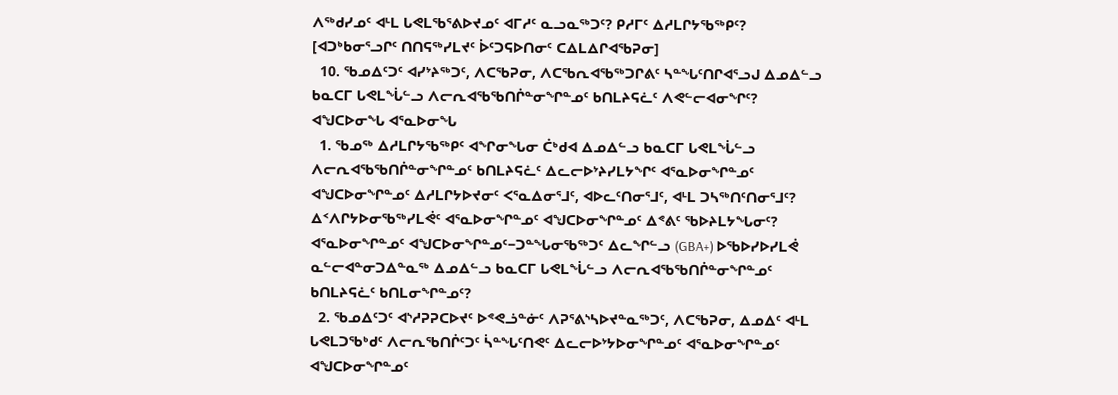ᐱᖅᑯᓯᓄᑦ ᐊᒻᒪ ᒐᕙᒪᖃᕐᕕᐅᔪᓄᑦ ᐊᒥᓱᑦ ᓇᓗᓇᖅᑐᑦ? ᑭᓱᒥᑦ ᐃᓱᒪᒋᔭᖃᖅᑭᑦ? [ᐊᑐᒃᑲᓂᕐᓗᒋᑦ ᑎᑎᕋᖅᓯᒪᔪᑦ ᐆᑦᑐᕋᐅᑎᓂᑦ ᑕᐃᒪᐃᒋᐊᖃᕈᓂ]
  10. ᖃᓄᐃᑦᑐᑦ ᐊᓯᔾᔨᖅᑐᑦ, ᐱᑕᖃᕈᓂ, ᐱᑕᖃᕆᐊᖃᖅᑐᒋᕕᑦ ᓴᓐᖓᑦᑎᒋᐊᕐᓗᒍ ᐃᓄᐃᓪᓗ ᑲᓇᑕᒥ ᒐᕙᒪᖔᓪᓗ ᐱᓕᕆᐊᖃᖃᑎᒌᓐᓂᖏᓐᓄᑦ ᑲᑎᒪᔨᕋᓛᑦ ᐱᕙᓪᓕᐊᓂᖏᑦ?
ᐊᖑᑕᐅᓂᖓ ᐊᕐᓇᐅᓂᖓ
  1. ᖃᓄᖅ ᐃᓱᒪᒋᔭᖃᖅᑭᑦ ᐊᖏᓂᖓᓂ ᑖᒃᑯᐊ ᐃᓄᐃᓪᓗ ᑲᓇᑕᒥ ᒐᕙᒪᖔᓪᓗ ᐱᓕᕆᐊᖃᖃᑎᒌᓐᓂᖏᓐᓄᑦ ᑲᑎᒪᔨᕋᓛᑦ ᐃᓚᓕᐅᔾᔨᓯᒪᔭᖏᑦ ᐊᕐᓇᐅᓂᖏᓐᓄᑦ ᐊᖑᑕᐅᓂᖏᓐᓄᑦ ᐃᓱᒪᒋᔭᐅᔪᓂᑦ ᐸᕐᓇᐃᓂᕐᒧᑦ, ᐊᐅᓚᑦᑎᓂᕐᒧᑦ, ᐊᒻᒪ ᑐᓴᖅᑎᑦᑎᓂᕐᒧᑦ? ᐃᑉᐱᒋᔭᐅᓂᖃᖅᓯᒪᕚᑦ ᐊᕐᓇᐅᓂᖏᓐᓄᑦ ᐊᖑᑕᐅᓂᖏᓐᓄᑦ ᐃᕝᕕᑦ ᖃᐅᔨᒪᔭᖓᓂᑦ? ᐊᕐᓇᐅᓂᖏᓐᓄᑦ ᐊᖑᑕᐅᓂᖏᓐᓄᑦ−ᑐᓐᖓᓂᖃᖅᑐᑦ ᐃᓚᖏᓪᓗ (GBA+) ᐅᖃᐅᓯᐅᓯᒪᕚ ᓇᓪᓕᐊᓐᓂᑐᐃᓐᓇᖅ ᐃᓄᐃᓪᓗ ᑲᓇᑕᒥ ᒐᕙᒪᖔᓪᓗ ᐱᓕᕆᐊᖃᖃᑎᒌᓐᓂᖏᓐᓄᑦ ᑲᑎᒪᔨᕋᓛᑦ ᑲᑎᒪᓂᖏᓐᓄᑦ?
  2. ᖃᓄᐃᑦᑐᑦ ᐊᔅᓱᕈᕈᑕᐅᔪᑦ ᐅᕝᕙᓘᓐᓃᑦ ᐱᕈᕐᕕᔅᓴᐅᔪᓐᓇᖅᑐᑦ, ᐱᑕᖃᕈᓂ, ᐃᓄᐃᑦ ᐊᒻᒪ ᒐᕙᒪᑐᖃᒃᑯᑦ ᐱᓕᕆᖃᑎᒌᑦᑐᑦ ᓵᓐᖓᑦᑎᕙᑦ ᐃᓚᓕᐅᔾᔭᐅᓂᖏᓐᓄᑦ ᐊᕐᓇᐅᓂᖏᓐᓄᑦ ᐊᖑᑕᐅᓂᖏᓐᓄᑦ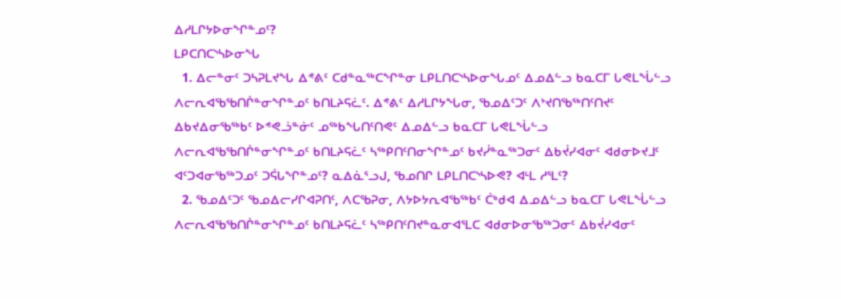ᐃᓱᒪᒋᔭᐅᓂᖏᓐᓄᑦ?
ᒪᑭᑕᑎᑕᔅᓴᐅᓂᖓ
  1. ᐃᓕᓐᓂᑦ ᑐᓴᕈᒪᔪᖓ ᐃᕝᕕᑦ ᑕᑯᓐᓇᖅᑕᖏᓐᓂ ᒪᑭᒪᑎᑕᔅᓴᐅᓂᖓᓄᑦ ᐃᓄᐃᓪᓗ ᑲᓇᑕᒥ ᒐᕙᒪᖔᓪᓗ ᐱᓕᕆᐊᖃᖃᑎᒌᓐᓂᖏᓐᓄᑦ ᑲᑎᒪᔨᕋᓛᑦ. ᐃᕝᕕᑦ ᐃᓱᒪᒋᔭᖓᓂ, ᖃᓄᐃᑦᑐᑦ ᐱᔾᔪᑎᖃᖅᑎᑦᑎᔪᑦ ᐃᑲᔪᐃᓂᖃᖅᑲᑦ ᐅᕝᕙᓘᓐᓃᑦ ᓄᖅᑲᖓᑎᑦᑎᕙᑦ ᐃᓄᐃᓪᓗ ᑲᓇᑕᒥ ᒐᕙᒪᖔᓪᓗ ᐱᓕᕆᐊᖃᖃᑎᒌᓐᓂᖏᓐᓄᑦ ᑲᑎᒪᔨᕋᓛᑦ ᓴᖅᑭᑎᑦᑎᓂᖏᓐᓄᑦ ᑲᔪᓰᓐᓇᖅᑐᓂᑦ ᐃᑲᔫᓯᐊᓂᑦ ᐊᑯᓂᐅᔪᒧᑦ ᐊᑦᑐᐊᓂᖃᖅᑐᓄᑦ ᑐᕌᒐᖏᓐᓄᑦ? ᓇᐃᓈᕐᓗᒍ, ᖃᓄᑎᒋ ᒪᑭᒪᑎᑕᔅᓴᐅᕙ? ᐊᒻᒪ ᓱᕐᒪᑦ?
  2. ᖃᓄᐃᑦᑐᑦ ᖃᓄᐃᓕᓯᒋᐊᕈᑎᑦ, ᐱᑕᖃᕈᓂ, ᐱᔭᐅᔭᕆᐊᖃᖅᑲᑦ ᑖᒃᑯᐊ ᐃᓄᐃᓪᓗ ᑲᓇᑕᒥ ᒐᕙᒪᖔᓪᓗ ᐱᓕᕆᐊᖃᖃᑎᒌᓐᓂᖏᓐᓄᑦ ᑲᑎᒪᔨᕋᓛᑦ ᓴᖅᑭᑎᑦᑎᔪᓐᓇᓂᐊᕐᒪᑕ ᐊᑯᓂᐅᓂᖃᖅᑐᓂᑦ ᐃᑲᔫᓯᐊᓂᑦ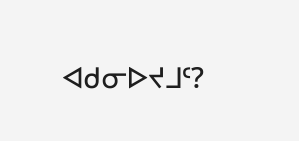ᐊᑯᓂᐅᔪᒧᑦ?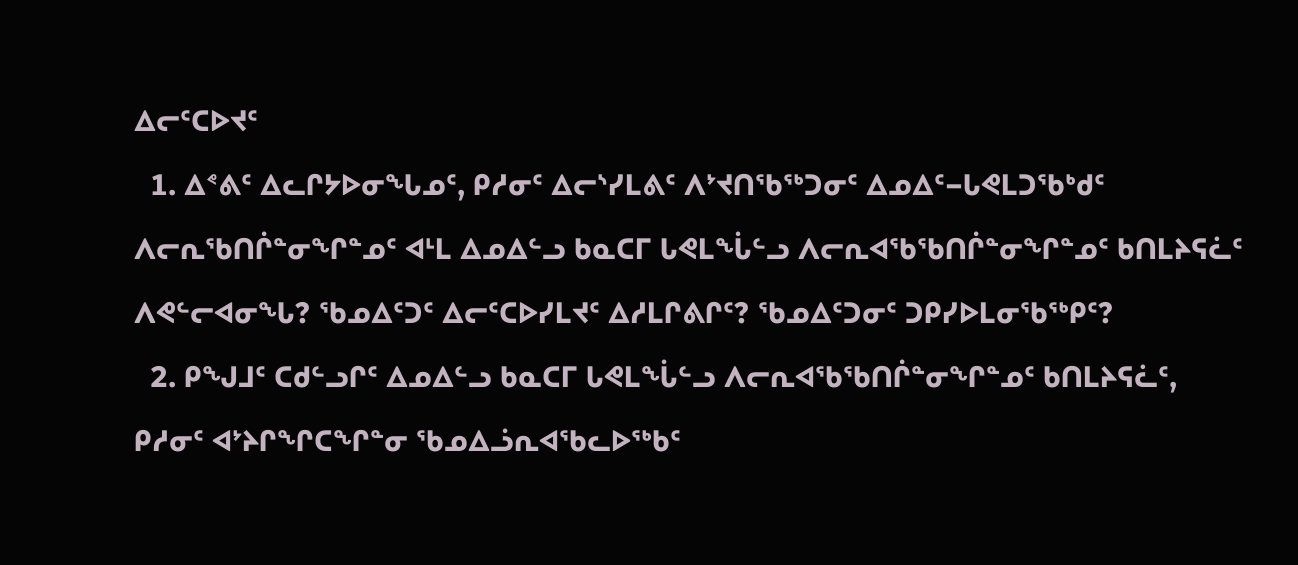ᐃᓕᑦᑕᐅᔪᑦ
  1. ᐃᕝᕕᑦ ᐃᓚᒋᔭᐅᓂᖓᓄᑦ, ᑭᓱᓂᑦ ᐃᓕᔅᓯᒪᕕᑦ ᐱᔾᔪᑎᖃᖅᑐᓂᑦ ᐃᓄᐃᑦ−ᒐᕙᒪᑐᖃᒃᑯᑦ ᐱᓕᕆᖃᑎᒌᓐᓂᖏᓐᓄᑦ ᐊᒻᒪ ᐃᓄᐃᓪᓗ ᑲᓇᑕᒥ ᒐᕙᒪᖔᓪᓗ ᐱᓕᕆᐊᖃᖃᑎᒌᓐᓂᖏᓐᓄᑦ ᑲᑎᒪᔨᕋᓛᑦ ᐱᕙᓪᓕᐊᓂᖓ? ᖃᓄᐃᑦᑐᑦ ᐃᓕᑦᑕᐅᓯᒪᔪᑦ ᐃᓱᒪᒋᕕᒋᑦ? ᖃᓄᐃᑦᑐᓂᑦ ᑐᑭᓯᐅᒪᓂᖃᖅᑭᑦ?
  2. ᑭᖑᒧᑦ ᑕᑯᓪᓗᒋᑦ ᐃᓄᐃᓪᓗ ᑲᓇᑕᒥ ᒐᕙᒪᖔᓪᓗ ᐱᓕᕆᐊᖃᖃᑎᒌᓐᓂᖏᓐᓄᑦ ᑲᑎᒪᔨᕋᓛᑦ, ᑭᓱᓂᑦ ᐊᔾᔨᒋᖏᑕᖏᓐᓂ ᖃᓄᐃᓘᕆᐊᖃᓚᐅᖅᑲᑦ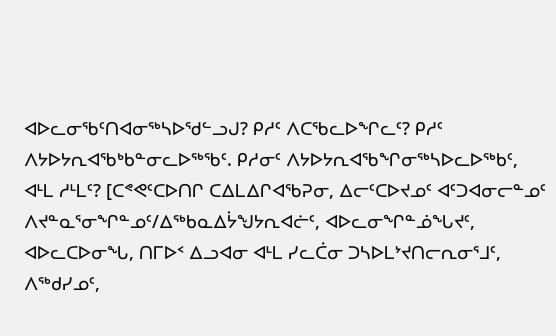ᐊᐅᓚᓂᖃᑦᑎᐊᓂᖅᓴᐅᖁᓪᓗᒍ? ᑭᓱᑦ ᐱᑕᖃᓚᐅᖏᓚᑦ? ᑭᓱᑦ ᐱᔭᐅᔭᕆᐊᖃᒃᑲᓐᓂᓚᐅᖅᖃᑦ. ᑭᓱᓂᑦ ᐱᔭᐅᔭᕆᐊᖃᖏᓂᖅᓴᐅᓚᐅᖅᑲᑦ, ᐊᒻᒪ ᓱᒻᒪᑦ? [ᑕᕝᕙᑦᑕᐅᑎᒋ ᑕᐃᒪᐃᒋᐊᖃᕈᓂ, ᐃᓕᑦᑕᐅᔪᓄᑦ ᐊᑦᑐᐊᓂᓕᓐᓄᑦ ᐱᔪᓐᓇᕐᓂᖏᓐᓄᑦ/ᐃᖅᑲᓇᐃᔮᖑᔭᕆᐊᓖᑦ, ᐊᐅᓚᓂᖏᓐᓅᖓᔪᑦ, ᐊᐅᓚᑕᐅᓂᖓ, ᑎᒥᐅᑉ ᐃᓗᐊᓂ ᐊᒻᒪ ᓯᓚᑖᓂ ᑐᓴᐅᒪᔾᔪᑎᓕᕆᓂᕐᒧᑦ, ᐱᖅᑯᓯᓄᑦ,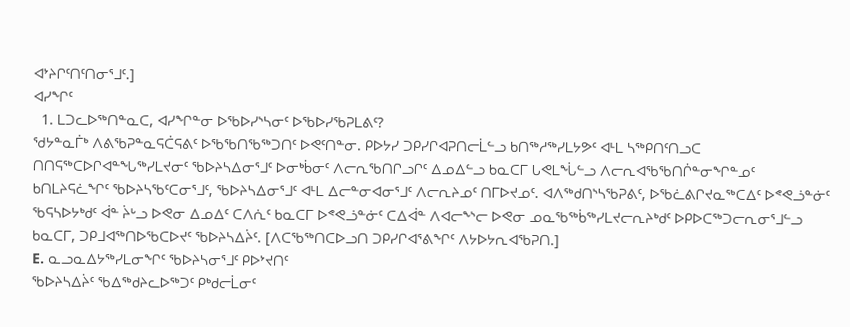ᐊᔾᔨᒋᑦᑎᑦᑎᓂᕐᒧᑦ.]
ᐊᓯᖏᑦ
  1. ᒪᑐᓚᐅᖅᑎᓐᓇᑕ, ᐊᓯᖏᓐᓂ ᐅᖃᐅᓯᔅᓴᓂᑦ ᐅᖃᐅᓯᖃᕈᒪᕕᑦ?
ᖁᔭᓐᓇᒦᒃ ᐱᕕᖃᕈᓐᓇᕋᑖᕋᕕᑦ ᐅᖃᖃᑎᖃᖅᑐᑎᑦ ᐅᕙᑦᑎᓐᓂ. ᑭᐅᔭᓯ ᑐᑭᓯᒋᐊᕈᑎᓕᒫᓪᓗ ᑲᑎᖅᓱᖅᓯᒪᔭᕗᑦ ᐊᒻᒪ ᓴᖅᑭᑎᑦᑎᓗᑕ ᑎᑎᕋᖅᑕᐅᒋᐊᓐᖓᖅᓯᒪᔪᓂᑦ ᖃᐅᔨᓴᐃᓂᕐᒧᑦ ᐅᓂᒃᑳᓂᑦ ᐱᓕᕆᖃᑎᒋᓗᒋᑦ ᐃᓄᐃᓪᓗ ᑲᓇᑕᒥ ᒐᕙᒪᖔᓪᓗ ᐱᓕᕆᐊᖃᖃᑎᒌᓐᓂᖏᓐᓄᑦ ᑲᑎᒪᔨᕋᓛᖏᑦ ᖃᐅᔨᓴᖃᑦᑕᓂᕐᒧᑦ, ᖃᐅᔨᓴᐃᓂᕐᒧᑦ ᐊᒻᒪ ᐃᓕᓐᓂᐊᓂᕐᒧᑦ ᐱᓕᕆᔨᓄᑦ ᑎᒥᐅᔪᓄᑦ. ᐊᐱᖅᑯᑎᔅᓴᖃᕈᕕᑦ, ᐅᖃᓛᕕᒋᔪᓇᖅᑕᐃᑦ ᐅᕝᕙᓘᓐᓃᑦ ᖃᕋᓴᐅᔭᒃᑯᑦ ᐋᓐ ᔩᒡᓗ ᐅᕙᓂ ᐃᓄᐃᑦ ᑕᐱᕇᑦ ᑲᓇᑕᒥ ᐅᕝᕙᓘᓐᓃᑦ ᑕᐃᐋᓐ ᐱᐊᓕᖕᔅᓕ ᐅᕙᓂ ᓄᓇᖃᖅᑳᖅᓯᒪᔪᓕᕆᔨᒃᑯᑦ ᐅᑭᐅᑕᖅᑐᓕᕆᓂᕐᒧᓪᓗ ᑲᓇᑕᒥ, ᑐᑭᒧᐊᖅᑎᐅᖃᑕᐅᔪᑦ ᖃᐅᔨᓴᐃᔩᑦ. [ᐱᑕᖃᖅᑎᑕᐅᓗᑎ ᑐᑭᓯᒋᐊᕐᕕᖏᑦ ᐱᔭᐅᔭᕆᐊᖃᕈᑎ.]
E. ᓇᓗᓇᐃᔭᖅᓯᒪᓂᖏᑦ ᖃᐅᔨᓴᓂᕐᒧᑦ ᑭᐅᔾᔪᑎᑦ
ᖃᐅᔨᓴᐃᔩᑦ ᖃᐃᖅᑯᔨᓚᐅᖅᑐᑦ ᑭᒃᑯᓕᒫᓂᑦ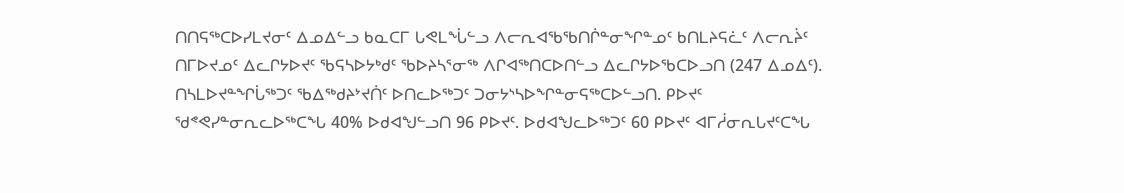ᑎᑎᕋᖅᑕᐅᓯᒪᔪᓂᑦ ᐃᓄᐃᓪᓗ ᑲᓇᑕᒥ ᒐᕙᒪᖔᓪᓗ ᐱᓕᕆᐊᖃᖃᑎᒌᓐᓂᖏᓐᓄᑦ ᑲᑎᒪᔨᕋᓛᑦ ᐱᓕᕆᔩᑦ ᑎᒥᐅᔪᓄᑦ ᐃᓚᒋᔭᐅᔪᑦ ᖃᕋᓴᐅᔭᒃᑯᑦ ᖃᐅᔨᓴᕐᓂᖅ ᐱᒋᐊᖅᑎᑕᐅᑎᓪᓗ ᐃᓚᒋᔭᐅᖃᑕᐅᓗᑎ (247 ᐃᓄᐃᑦ). ᑎᓴᒪᐅᔪᓐᖏᒑᖅᑐᑦ ᖃᐃᖅᑯᔨᔾᔪᑏᑦ ᐅᑎᓚᐅᖅᑐᑦ ᑐᓂᔭᔅᓴᐅᖏᓐᓂᕋᖅᑕᐅᓪᓗᑎ. ᑭᐅᔪᑦ ᖁᕝᕙᓯᓐᓂᕆᓚᐅᖅᑕᖓ 40% ᐅᑯᐊᖑᓪᓗᑎ 96 ᑭᐅᔪᑦ. ᐅᑯᐊᖑᓚᐅᖅᑐᑦ 60 ᑭᐅᔪᑦ ᐊᒥᓲᓂᕆᒐᔪᑦᑕᖓ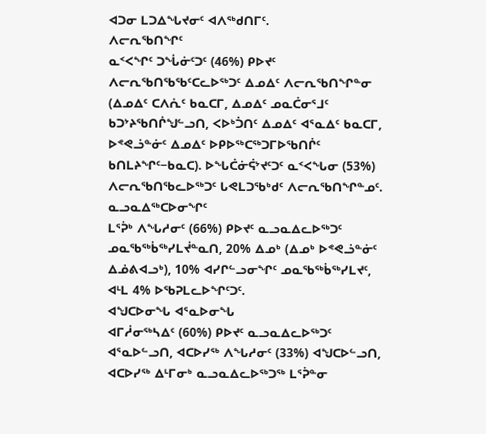ᐊᑐᓂ ᒪᑐᐃᖓᔪᓂᑦ ᐊᐱᖅᑯᑎᒥᑦ.
ᐱᓕᕆᖃᑎᖏᑦ
ᓇᑉᐸᖏᑦ ᑐᖔᓃᑦᑐᑦ (46%) ᑭᐅᔪᑦ ᐱᓕᕆᖃᑎᖃᖃᑦᑕᓚᐅᖅᑐᑦ ᐃᓄᐃᑦ ᐱᓕᕆᖃᑎᖏᓐᓂ (ᐃᓄᐃᑦ ᑕᐱᕇᑦ ᑲᓇᑕᒥ, ᐃᓄᐃᑦ ᓄᓇᑖᓂᕐᒧᑦ ᑲᑐᔾᔨᖃᑎᒌᖑᓪᓗᑎ, ᐸᐅᒃᑑᑎᑦ ᐃᓄᐃᑦ ᐊᕐᓇᐃᑦ ᑲᓇᑕᒥ, ᐅᕝᕙᓘᓐᓃᑦ ᐃᓄᐃᑦ ᐅᑭᐅᖅᑕᖅᑐᒥᐅᖃᑎᒌᑦ ᑲᑎᒪᔨᖏᑦ−ᑲᓇᑕ). ᐅᖓᑖᓃᕌᔾᔪᑦᑐᑦ ᓇᑉᐸᖓᓂ (53%) ᐱᓕᕆᖃᑎᖃᓚᐅᖅᑐᑦ ᒐᕙᒪᑐᖃᒃᑯᑦ ᐱᓕᕆᖃᑎᖏᓐᓄᑦ.
ᓇᓗᓇᐃᖅᑕᐅᓂᖏᑦ
ᒪᕐᕉᒃ ᐱᖓᓱᓂᑦ (66%) ᑭᐅᔪᑦ ᓇᓗᓇᐃᓚᐅᖅᑐᑦ ᓄᓇᖃᖅᑳᖅᓯᒪᔫᓐᓇᑎ, 20% ᐃᓄᒃ (ᐃᓄᒃ ᐅᕝᕙᓘᓐᓃᑦ ᐃᓅᕕᐊᓗᒃ), 10% ᐊᓯᒋᓪᓗᓂᖏᑦ ᓄᓇᖃᖅᑳᖅᓯᒪᔪᑦ, ᐊᒻᒪ 4% ᐅᖃᕈᒪᓚᐅᖏᑦᑐᑦ.
ᐊᖑᑕᐅᓂᖓ ᐊᕐᓇᐅᓂᖓ
ᐊᒥᓲᓂᖅᓴᐃᑦ (60%) ᑭᐅᔪᑦ ᓇᓗᓇᐃᓚᐅᖅᑐᑦ ᐊᕐᓇᐅᓪᓗᑎ, ᐊᑕᐅᓯᖅ ᐱᖓᓱᓂᑦ (33%) ᐊᖑᑕᐅᓪᓗᑎ, ᐊᑕᐅᓯᖅ ᐃᒻᒥᓂᒃ ᓇᓗᓇᐃᓚᐅᖅᑐᖅ ᒪᕐᕉᓐᓂ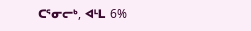ᑕᕐᓂᓕᒃ, ᐊᒻᒪ 6%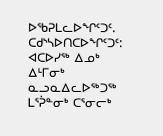ᐅᖃᕈᒪᓚᐅᖏᑦᑐᑦ.
ᑕᑯᔅᓴᐅᑎᑕᐅᖏᑦᑐᑦ: ᐊᑕᐅᓯᖅ ᐃᓄᒃ ᐃᒻᒥᓂᒃ ᓇᓗᓇᐃᓚᐅᖅᑐᖅ ᒪᕐᕉᓐᓂᒃ ᑕᕐᓂᓕᒃ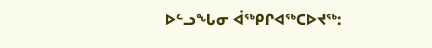ᐅᓪᓗᖓᓂ ᐋᖅᑭᒋᐊᖅᑕᐅᔪᖅ: